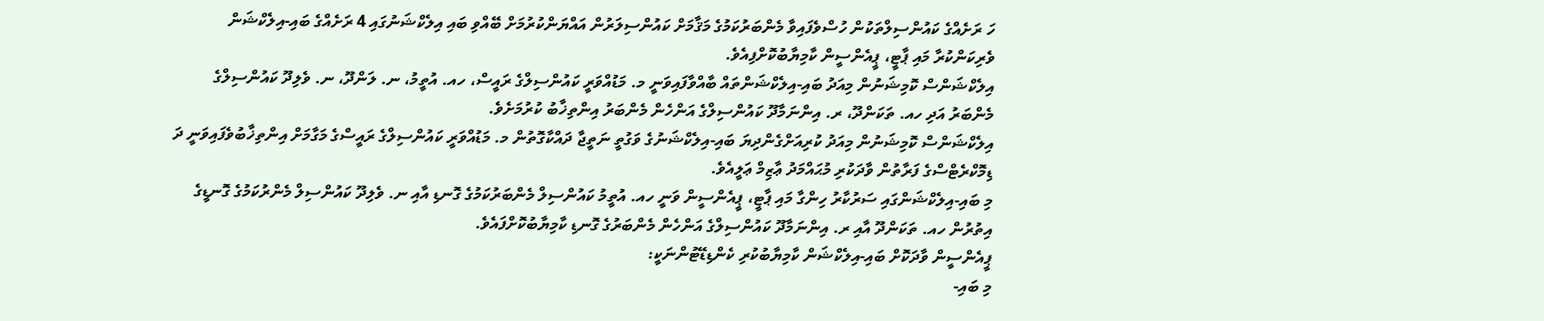ހަ ރަށެއްގެ ކައުންސިލްތަކުން ހުސްވެފައިވާ މެންބަރުކަމުގެ މަޤާމަށް ކައުންސިލަރުން އައްޔަންކުރުމަށް ބޭއްވި ބައި އިލެކްޝަނުގައި 4 ރަށެއްގެ ބައި-އިލެކްޝަން ވެރިކަންކުރާ މައި ޕާޓީ، ޕީއެންސީން ކާމިޔާބުކޮށްފިއެވެ.
އިލެކްޝަންސް ކޮމިޝަނުން މިއަދު ބައި-އިލެކްޝަންތައް ބާއްވާފައިވަނީ މ. މަޑުއްވަރީ ކައުންސިލްގެ ރައީސް، ހއ. އުތީމު، ނ. ލަންދޫ، ނ. ވެލިދޫ ކައުންސިލްގެ މެންބަރު އަދި ހއ. ތަކަންދޫ، ރ. އިންނަމާދޫ ކައުންސިލްގެ އަންހެން މެންބަރު އިންތިޚާބު ކުރުމަށެވެ.
އިލެކްޝަންސް ކޮމިޝަނުން މިއަދު ކުރިއަށްގެންދިޔަ ބައި-އިލެކްޝަނުގެ ވަގުތީ ނަތީޖާ ދައްކާގޮތުން މ. މަޑުއްވަރީ ކައުންސިލްގެ ރައީސްގެ މަގާމަށް އިންތިޚާބުވެފައިވަނީ ދަ ޑިމޮކްރެޓްސްގެ ފަރާތުން ވާދަކުރި މުޙައްމަދު ޢާޒިމް ޢަލީއެވެ.
މި ބައި-އިލެކްޝަންގައި ސަރުކާރު ހިންގާ މައި ޕާޓީ، ޕީއެންސީން ވަނީ ހއ. އުތީމު ކައުންސިލް މެންބަރުކަމުގެ ގޮނޑި އާއި ނ. ވެލިދޫ ކައުންސިލް މެންރުކަމުގެ ގޮނޑީގެ އިތުރުން ހއ. ތަކަންދޫ އާއި ރ. އިންނަމާދޫ ކައުންސިލްގެ އަންހެން މެންބަރުގެ ގޮނޑި ކާމިޔާބުކޮށްފައެވެ.
ޕީއެންސީން ވާދަކޮށް ބައި-އިލެކްޝަން ކާމިޔާބުކުރި ކެންޑިޑޭޓުންނަކީ:
މި ބައި-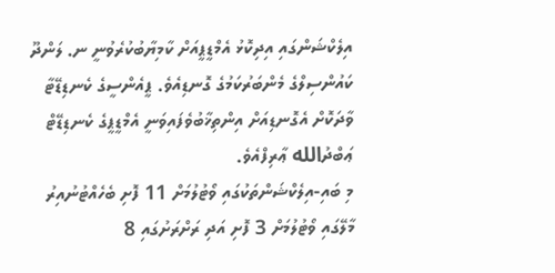އިލެކްޝަންގައި އިދިކޮޅު އެމްޑީޕީއަށް ކާމިޔާބުކުރެވުނީ ނ. ލަންދޫ ކައުންސިލްގެ މެންބަރުކަމުގެ ގޮނޑިއެވެ. ޕީއެންސީގެ ކެނޑިޑޭޓާ ވާދަކޮށް އެގޮނޑިއަށް އިންތިޚާބުވެފައިވަނީ އެމްޑީޕީގެ ކެނޑިޑޭޓް ޢަބްދުالله ޢާރިފްއެވެ.
މި ބައި-އިލެކްޝަންތަކުގައި ވޯޓުލުމަށް 11 ފޮށި ބެހެއްޓުނުއިރު މާލޭގައި ވޯޓުލުމަށް 3 ފޮށި އަދި ރަށްރަށުގައި 8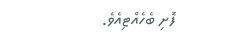ފޮށި ބެހެއްޓިއެވެ.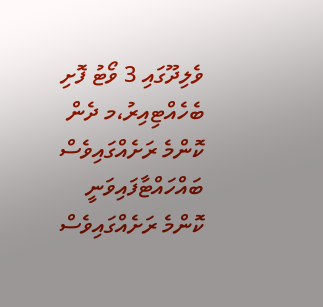ވެލިދޫގައި 3 ވޯޓު ފޮށި ބެހެއްޓިއިރު،މ ދެން ކޮންމެ ރަށެއްގައިވެސް ބައްހައްޓާފައިވަނީ ކޮންމެ ރަށެއްގައިވެސް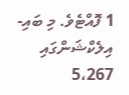1 ފޮއްޓެވެ. މި ބައި-އިލެކްޝަންގައި 5،267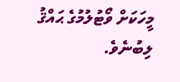މީހަކަށް ވޯޓުލުމުގެ ޙައްޤު ލިބުނެވެ.